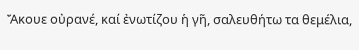Ἄκουε οὐρανέ, καί ἐνωτίζου ἡ γῆ, σαλευθήτω τα θεμέλια,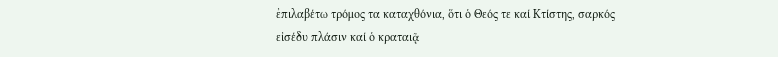ἐπιλαβέτω τρόμος τα καταχθόνια, ὅτι ὁ Θεός τε καί Κτίστης, σαρκός εἰσέδυ πλάσιν καί ὁ κραταιᾷ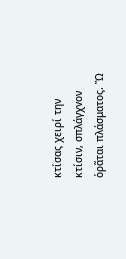κτίσας χειρί την κτίσιν, σπλάγχvον ὁρᾶται πλάσματος. Ὢ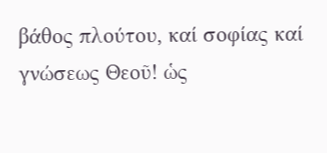βάθος πλούτου, καί σοφίας καί γνώσεως Θεοῦ! ὡς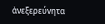ἀνεξερεύvητα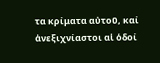τα κρίματα αὐτοῦ, καί ἀνεξιχνίαστοι αἱ ὁδοί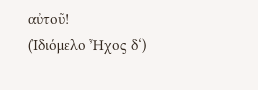αὐτοῦ!
(Ἰδιόμελο Ἦχος δ‘)